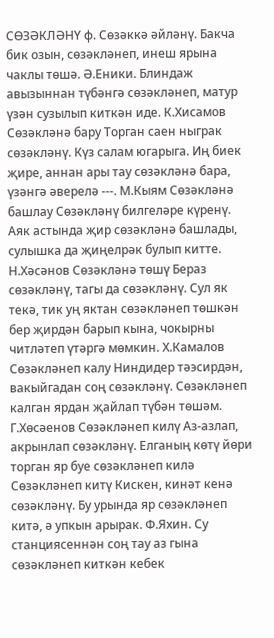СӨЗӘКЛӘНҮ ф. Сөзәккә әйләнү. Бакча бик озын, сөзәкләнеп, инеш ярына чаклы төшә. Ә.Еники. Блиндаж авызыннан түбәнгә сөзәкләнеп, матур үзән сузылып киткән иде. К.Хисамов Сөзәкләнә бару Торган саен ныграк сөзәкләнү. Күз салам югарыга. Иң биек җире, аннан ары тау сөзәкләнә бара, үзәнгә әверелә ---. М.Кыям Сөзәкләнә башлау Сөзәкләнү билгеләре күренү. Аяк астында җир сөзәкләнә башлады, сулышка да җиңелрәк булып китте. Н.Хәсәнов Сөзәкләнә төшү Бераз сөзәкләнү, тагы да сөзәкләнү. Сул як текә, тик уң яктан сөзәкләнеп төшкән бер җирдән барып кына, чокырны читләтеп үтәргә мөмкин. Х.Камалов Сөзәкләнеп калу Ниндидер тәэсирдән, вакыйгадан соң сөзәкләнү. Сөзәкләнеп калган ярдан җайлап түбән төшәм. Г.Хөсәенов Сөзәкләнеп килү Аз-азлап, акрынлап сөзәкләнү. Елганың көтү йөри торган яр буе сөзәкләнеп килә Сөзәкләнеп китү Кискен, кинәт кенә сөзәкләнү. Бу урында яр сөзәкләнеп китә, ә упкын арырак. Ф.Яхин. Су станциясеннән соң тау аз гына сөзәкләнеп киткән кебек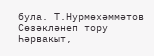була. Т.Нурмөхәммәтов Сөзәкләнеп тору Һәрвакыт,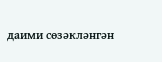даими сөзәкләнгән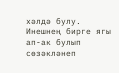хәлдә булу. Инешнең бирге ягы ап-ак булып сөзәкләнеп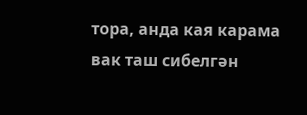тора, анда кая карама вак таш сибелгән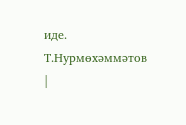иде. Т.Нурмөхәммәтов |